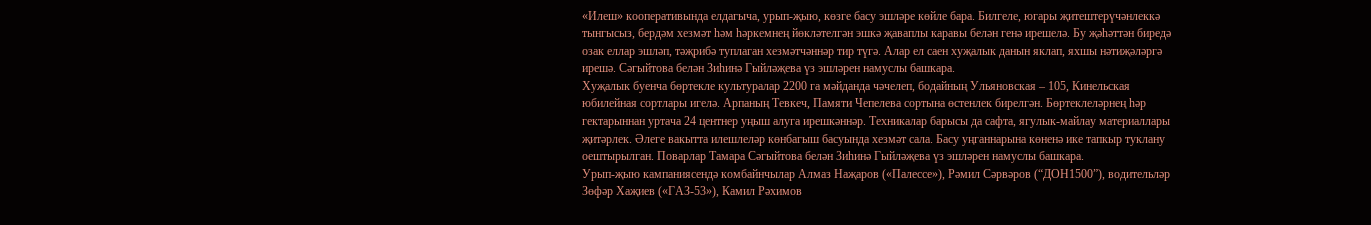«Илеш» кооперативында елдагыча, урып-җыю, көзге басу эшләре көйле бара. Билгеле, югары җитештерүчәнлеккә тынгысыз, бердәм хезмәт һәм һәркемнең йөкләтелгән эшкә җаваплы каравы белән генә ирешелә. Бу җәһәттән биредә озак еллар эшләп, тәҗрибә туплаган хезмәтчәннәр тир түгә. Алар ел саен хуҗалык данын яклап, яхшы нәтиҗәләргә ирешә. Сәгыйтова белән Зиһинә Гыйләҗева үз эшләрен намуслы башкара.
Хуҗалык буенча бөртекле культуралар 2200 га мәйданда чәчелеп, бодайның Ульяновская – 105, Кинельская юбилейная сортлары игелә. Арпаның Тевкеч, Памяти Чепелева сортына өстенлек бирелгән. Бөртеклеләрнең һәр гектарыннан уртача 24 центнер уңыш алуга ирешкәннәр. Техникалар барысы да сафта, ягулык-майлау материаллары җитәрлек. Әлеге вакытта илешлеләр көнбагыш басуында хезмәт сала. Басу уңганнарына көненә ике тапкыр туклану оештырылган. Поварлар Тамара Сәгыйтова белән Зиһинә Гыйләҗева үз эшләрен намуслы башкара.
Урып-җыю кампаниясендә комбайнчылар Алмаз Наҗаров («Палессе»), Рәмил Сәрвәров (“ДОН1500”), водительләр Зөфәр Хаҗиев («ГАЗ-53»), Камил Рәхимов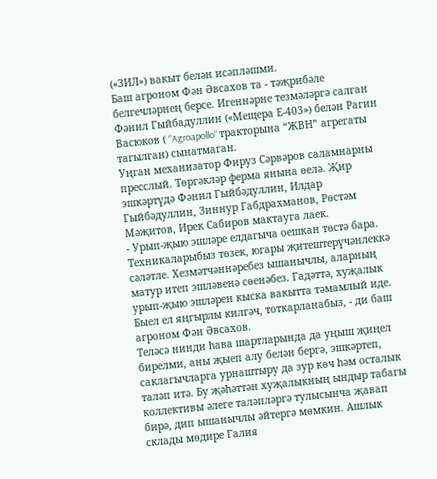(«ЗИЛ») вакыт белән исәпләшми.
Баш агроном Фән Әвсахов та - тәҗрибәле белгечләрнең берсе. Игеннәрне тезмәләргә салган Фәнил Гыйбадуллин («Мещера Е-403») белән Рагин Васюков ( “Agroapollo“ тракторына “ЖВН” агрегаты тагылган) сынатмаган.
Уңган механизатор Фируз Сәрвәров саламнарны пресслый. Төргәкләр ферма янына өелә. Җир эшкәртүдә Фәнил Гыйбәдуллин, Илдар Гыйбәдуллин, Зиннур Габдрахманов, Рөстәм Мәҗитов, Ирек Сабиров мактауга лаек.
- Урып-җыю эшләре елдагыча оешкан төстә бара. Техникаларыбыз төзек, югары җитештерүчәнлеккә сәләтле. Хезмәтчәннәребез ышанычлы, аларның матур итеп эшләвенә сөенәбез. Гадәттә, хуҗалык урып-җыю эшләрен кыска вакытта тәмамлый иде. Быел ел яңгырлы килгәч, тоткарланабыз, - ди баш агроном Фән Әвсахов.
Теләсә нинди һава шартларында да уңыш җиңел бирелми, аны җыеп алу белән бергә, эшкәртеп, саклагычларга урнаштыру да зур көч һәм осталык таләп итә. Бу җәһәттән хуҗалыкның ындыр табагы коллективы әлеге таләпләргә тулысынча җавап бирә, дип ышанычлы әйтергә мөмкин. Ашлык склады мөдире Галия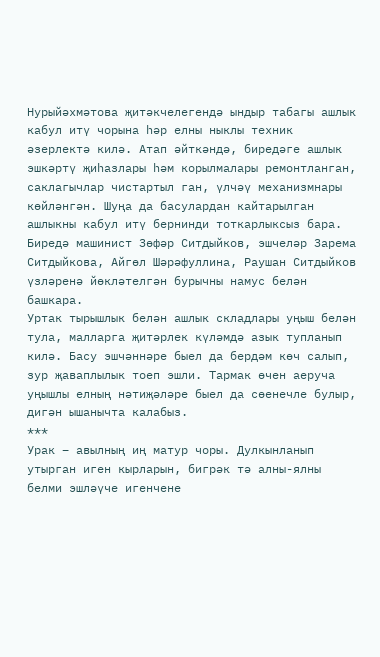Нурыйәхмәтова җитәкчелегендә ындыр табагы ашлык кабул итү чорына һәр елны ныклы техник әзерлектә килә. Атап әйткәндә, биредәге ашлык эшкәртү җиһазлары һәм корылмалары ремонтланган, саклагычлар чистартыл ган, үлчәү механизмнары көйләнгән. Шуңа да басулардан кайтарылган ашлыкны кабул итү бернинди тоткарлыксыз бара. Биредә машинист Зөфәр Ситдыйков, эшчеләр Зарема Ситдыйкова, Айгөл Шәрәфуллина, Раушан Ситдыйков үзләренә йөкләтелгән бурычны намус белән башкара.
Уртак тырышлык белән ашлык складлары уңыш белән тула, малларга җитәрлек күләмдә азык тупланып килә. Басу эшчәннәре быел да бердәм көч салып, зур җаваплылык тоеп эшли. Тармак өчен аеруча уңышлы елның нәтиҗәләре быел да сөенечле булыр, дигән ышанычта калабыз.
***
Урак – авылның иң матур чоры. Дулкынланып утырган иген кырларын, бигрәк тә алны-ялны белми эшләүче игенчене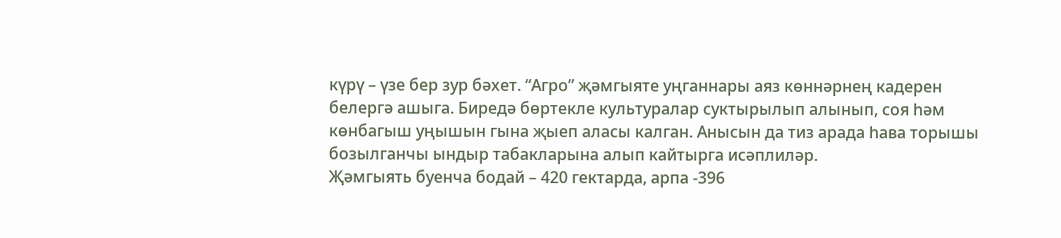күрү – үзе бер зур бәхет. “Агро” җәмгыяте уңганнары аяз көннәрнең кадерен белергә ашыга. Биредә бөртекле культуралар суктырылып алынып, соя һәм көнбагыш уңышын гына җыеп аласы калган. Анысын да тиз арада һава торышы бозылганчы ындыр табакларына алып кайтырга исәплиләр.
Җәмгыять буенча бодай – 420 гектарда, арпа -396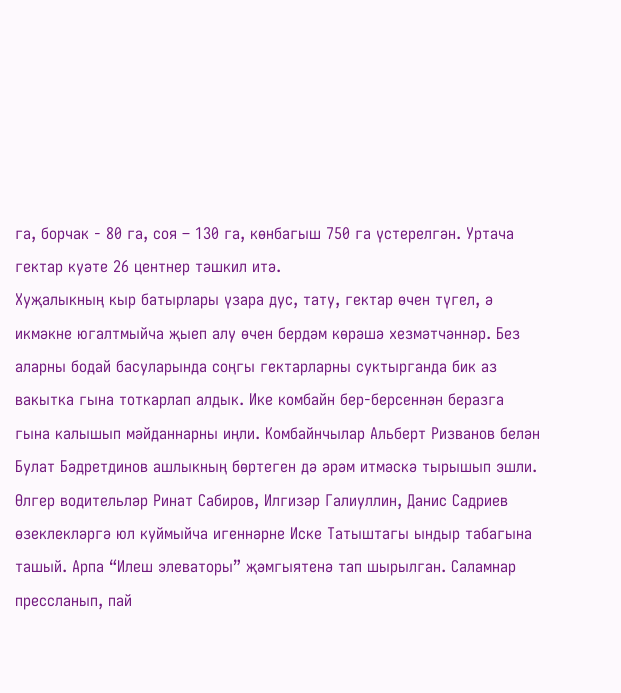га, борчак - 80 га, соя – 130 га, көнбагыш 750 га үстерелгән. Уртача гектар куәте 26 центнер тәшкил итә.
Хуҗалыкның кыр батырлары үзара дус, тату, гектар өчен түгел, ә икмәкне югалтмыйча җыеп алу өчен бердәм көрәшә хезмәтчәннәр. Без аларны бодай басуларында соңгы гектарларны суктырганда бик аз вакытка гына тоткарлап алдык. Ике комбайн бер-берсеннән беразга гына калышып мәйданнарны иңли. Комбайнчылар Альберт Ризванов белән Булат Бәдретдинов ашлыкның бөртеген дә әрәм итмәскә тырышып эшли. Өлгер водительләр Ринат Сабиров, Илгизәр Галиуллин, Данис Садриев өзеклекләргә юл куймыйча игеннәрне Иске Татыштагы ындыр табагына ташый. Арпа “Илеш элеваторы” җәмгыятенә тап шырылган. Саламнар прессланып, пай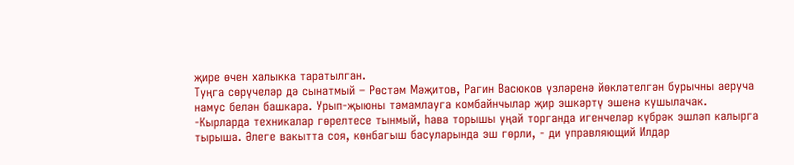җире өчен халыкка таратылган.
Туңга сөрүчеләр дә сынатмый – Рөстәм Мәҗитов, Рагин Васюков үзләренә йөкләтелгән бурычны аеруча намус белән башкара. Урып-җыюны тәмамлауга комбайнчылар җир эшкәртү эшенә кушылачак.
-Кырларда техникалар гөрелтесе тынмый, һава торышы уңай торганда игенчеләр күбрәк эшләп калырга тырыша. Әлеге вакытта соя, көнбагыш басуларында эш гөрли, - ди управляющий Илдар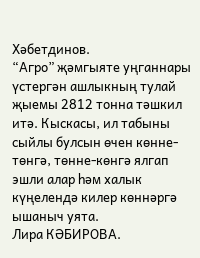Хәбетдинов.
“Агро” җәмгыяте уңганнары үстергән ашлыкның тулай җыемы 2812 тонна тәшкил итә. Кыскасы, ил табыны сыйлы булсын өчен көнне-төнгә, төнне-көнгә ялгап эшли алар һәм халык күңелендә килер көннәргә ышаныч уята.
Лира КӘБИРОВА.